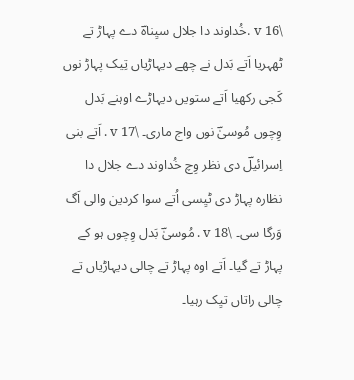\v 16 .خُداوند دا جلال سیِناہؔ دے پہاڑ تے ٹھہریا اَتے بَدل نے چھے دیہاڑیاں تِیک پہاڑ نوں کَجی رکھیا اَتے ستویں دیہاڑے اوہنے بَدل وِچوں مُوسیٰؔ نوں واج ماری۔ \v 17 . اَتے بنی اِسرائیلؔ دی نظر وِچ خُداوند دے جلال دا نظارہ پہاڑ دی ٹیِسی اُتے سوا کردین والی اَگ وَرگا سی۔ \v 18 . مُوسیٰؔ بَدل وِچوں ہو کے پہاڑ تے گیا۔ اَتے اوہ پہاڑ تے چالی دیہاڑیاں تے چالی راتاں تیِک رہیا۔